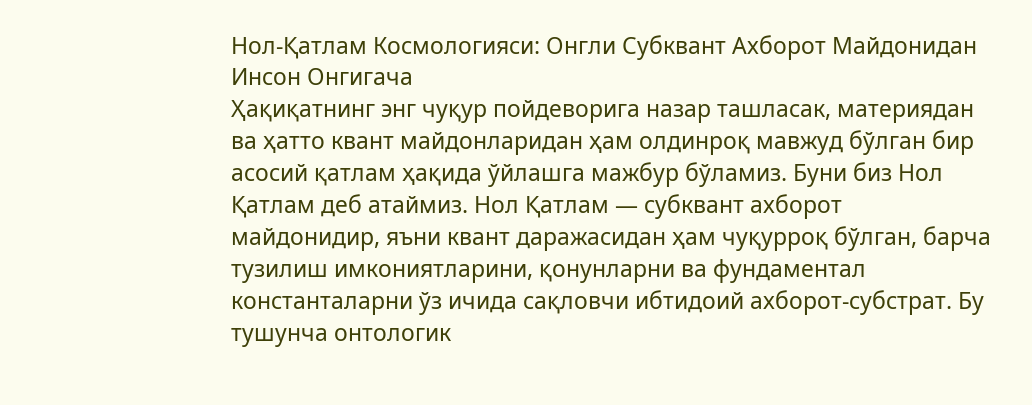Нол-Қатлам Космологияси: Онгли Субквант Ахборот Майдонидан Инсон Онгигaча
Ҳақиқатнинг энг чуқур пойдеворига назар ташласак, материядан ва ҳатто квант майдонларидан ҳам олдинроқ мавжуд бўлган бир асосий қатлам ҳақида ўйлашга мажбур бўламиз. Буни биз Нол Қатлам деб атаймиз. Нол Қатлам — субквант ахборот майдонидир, яъни квант даражасидан ҳам чуқурроқ бўлган, барча тузилиш имкониятларини, қонунларни ва фундаментал константаларни ўз ичида сақловчи ибтидоий ахборот-субстрат. Бу тушунча онтологик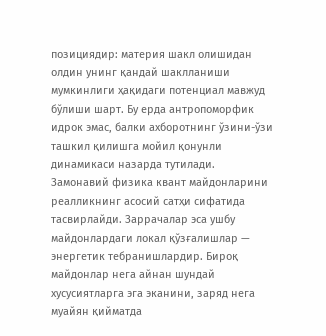позициядир: материя шакл олишидан олдин унинг қандай шаклланиши мумкинлиги ҳақидаги потенциал мавжуд бўлиши шарт. Бу ерда антропоморфик идрок эмас, балки ахборотнинг ўзини-ўзи ташкил қилишга мойил қонунли динамикаси назарда тутилади.
Замонавий физика квант майдонларини реалликнинг асосий сатҳи сифатида тасвирлайди. Заррачалар эса ушбу майдонлардаги локал қўзғалишлар — энергетик тебранишлардир. Бироқ майдонлар нега айнан шундай хусусиятларга эга эканини, заряд нега муайян қийматда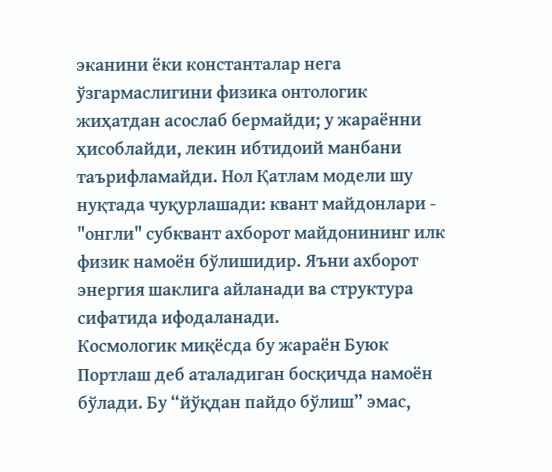эканини ёки константалар нега ўзгармаслигини физика онтологик жиҳатдан асослаб бермайди; у жараённи ҳисоблайди, лекин ибтидоий манбани таърифламайди. Нол Қатлам модели шу нуқтада чуқурлашади: квант майдонлари - "онгли" субквант ахборот майдонининг илк физик намоён бўлишидир. Яъни ахборот энергия шаклига айланади ва структура сифатида ифодаланади.
Космологик миқёсда бу жараён Буюк Портлаш деб аталадиган босқичда намоён бўлади. Бу “йўқдан пайдо бўлиш” эмас,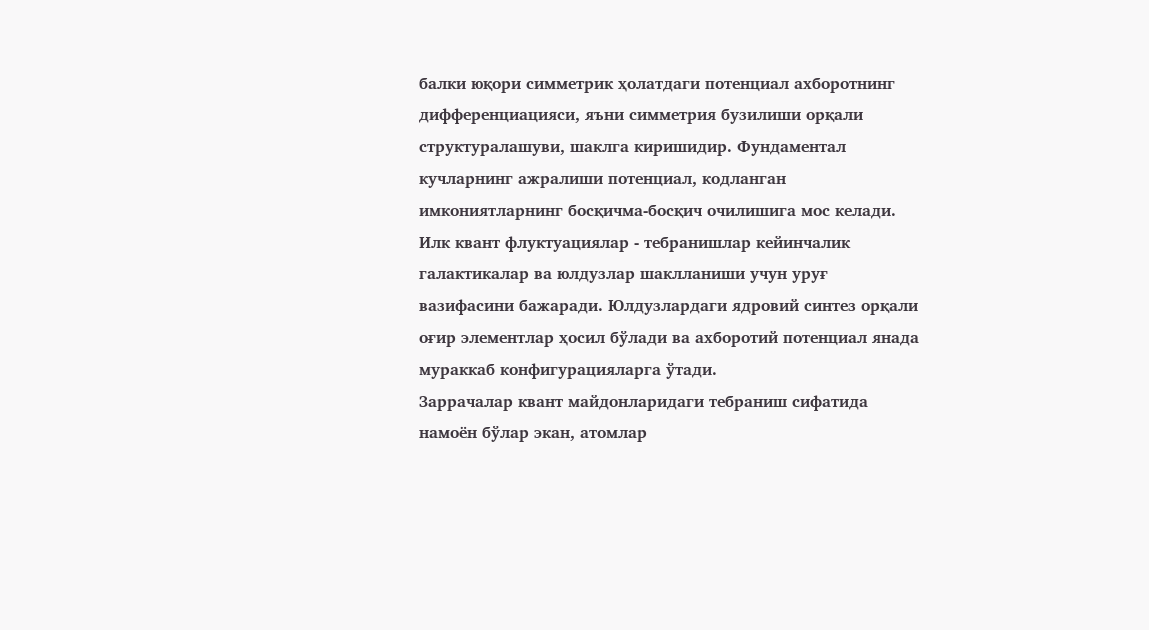балки юқори симметрик ҳолатдаги потенциал ахборотнинг дифференциацияси, яъни симметрия бузилиши орқали структуралашуви, шаклга киришидир. Фундаментал кучларнинг ажралиши потенциал, кодланган имкониятларнинг босқичма-босқич очилишига мос келади. Илк квант флуктуациялар - тебранишлар кейинчалик галактикалар ва юлдузлар шаклланиши учун уруғ вазифасини бажаради. Юлдузлардаги ядровий синтез орқали оғир элементлар ҳосил бўлади ва ахборотий потенциал янада мураккаб конфигурацияларга ўтади.
Заррачалар квант майдонларидаги тебраниш сифатида намоён бўлар экан, атомлар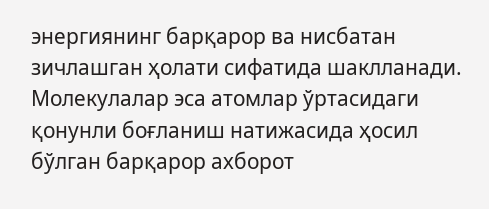энергиянинг барқарор ва нисбатан зичлашган ҳолати сифатида шаклланади. Молекулалар эса атомлар ўртасидаги қонунли боғланиш натижасида ҳосил бўлган барқарор ахборот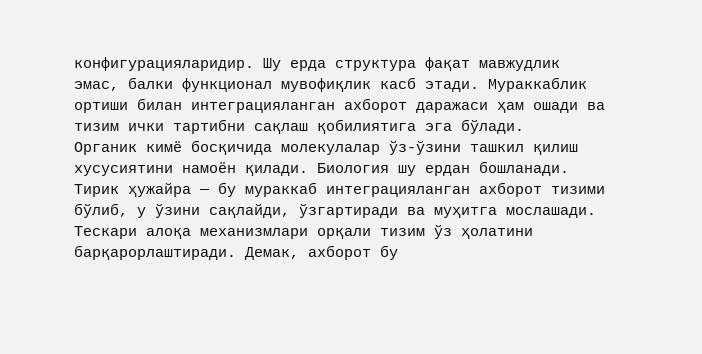конфигурацияларидир. Шу ерда структура фақат мавжудлик эмас, балки функционал мувофиқлик касб этади. Мураккаблик ортиши билан интеграцияланган ахборот даражаси ҳам ошади ва тизим ички тартибни сақлаш қобилиятига эга бўлади.
Органик кимё босқичида молекулалар ўз-ўзини ташкил қилиш хусусиятини намоён қилади. Биология шу ердан бошланади. Тирик ҳужайра — бу мураккаб интеграцияланган ахборот тизими бўлиб, у ўзини сақлайди, ўзгартиради ва муҳитга мослашади. Тескари алоқа механизмлари орқали тизим ўз ҳолатини барқарорлаштиради. Демак, ахборот бу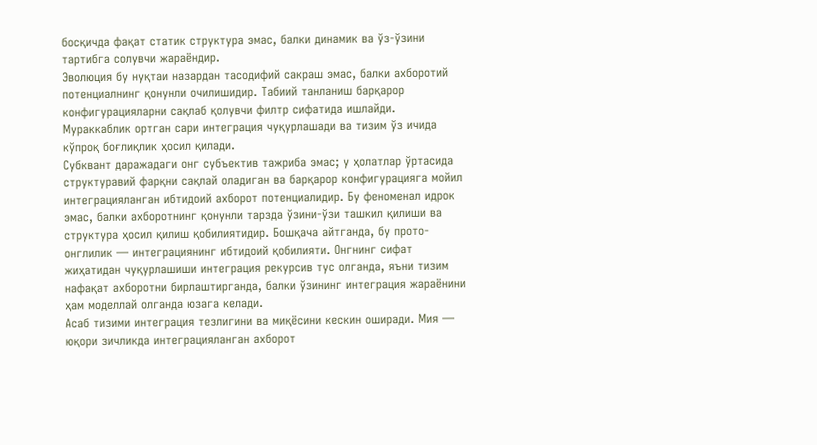босқичда фақат статик структура эмас, балки динамик ва ўз-ўзини тартибга солувчи жараёндир.
Эволюция бу нуқтаи назардан тасодифий сакраш эмас, балки ахборотий потенциалнинг қонунли очилишидир. Табиий танланиш барқарор конфигурацияларни сақлаб қолувчи филтр сифатида ишлайди. Мураккаблик ортган сари интеграция чуқурлашади ва тизим ўз ичида кўпроқ боғлиқлик ҳосил қилади.
Субквант даражадаги онг субъектив тажриба эмас; у ҳолатлар ўртасида структуравий фарқни сақлай оладиган ва барқарор конфигурацияга мойил интеграцияланган ибтидоий ахборот потенциалидир. Бу феноменал идрок эмас, балки ахборотнинг қонунли тарзда ўзини-ўзи ташкил қилиши ва структура ҳосил қилиш қобилиятидир. Бошқача айтганда, бу протo-онглилик — интеграциянинг ибтидоий қобилияти. Онгнинг сифат жиҳатидан чуқурлашиши интеграция рекурсив тус олганда, яъни тизим нафақат ахборотни бирлаштирганда, балки ўзининг интеграция жараёнини ҳам моделлай олганда юзага келади.
Асаб тизими интеграция тезлигини ва миқёсини кескин оширади. Мия — юқори зичликда интеграцияланган ахборот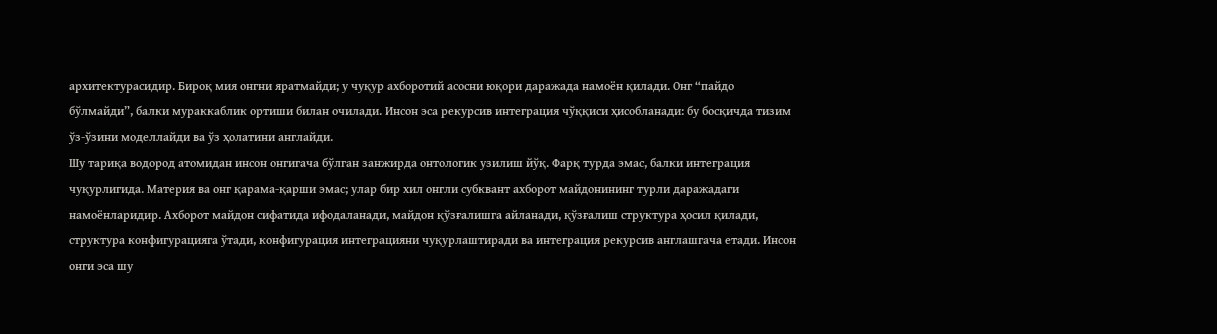архитектурасидир. Бироқ мия онгни яратмайди; у чуқур ахборотий асосни юқори даражада намоён қилади. Онг “пайдо бўлмайди”, балки мураккаблик ортиши билан очилади. Инсон эса рекурсив интеграция чўққиси ҳисобланади: бу босқичда тизим ўз-ўзини моделлайди ва ўз ҳолатини англайди.
Шу тариқа водород атомидан инсон онгигача бўлган занжирда онтологик узилиш йўқ. Фарқ турда эмас, балки интеграция чуқурлигида. Материя ва онг қарама-қарши эмас; улар бир хил онгли субквант ахборот майдонининг турли даражадаги намоёнларидир. Ахборот майдон сифатида ифодаланади, майдон қўзғалишга айланади, қўзғалиш структура ҳосил қилади, структура конфигурацияга ўтади, конфигурация интеграцияни чуқурлаштиради ва интеграция рекурсив англашгача етади. Инсон онги эса шу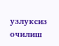узлуксиз очилиш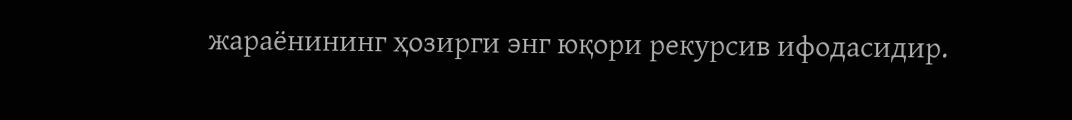жараёнининг ҳозирги энг юқори рекурсив ифодасидир.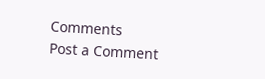Comments
Post a Comment